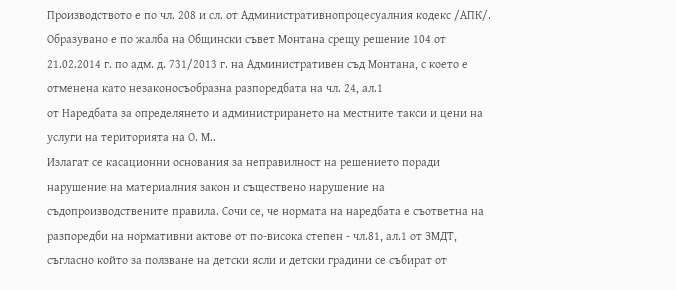Производството е по чл. 208 и сл. от Административнопроцесуалния кодекс /АПК/.
Образувано е по жалба на Общински съвет Монтана срещу решение 104 от 21.02.2014 г. по адм. д. 731/2013 г. на Административен съд Монтана, с което е отменена като незаконосъобразна разпоредбата на чл. 24, ал.1
от Наредбата за определянето и администрирането на местните такси и цени на услуги на територията на О. М..
Излагат се касационни основания за неправилност на решението поради нарушение на материалния закон и съществено нарушение на съдопроизводствените правила. Сочи се, че нормата на наредбата е съответна на разпоредби на нормативни актове от по-висока степен - чл.81, ал.1 от ЗМДТ, съгласно който за ползване на детски ясли и детски градини се събират от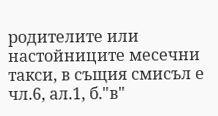родителите или настойниците месечни такси, в същия смисъл е чл.6, ал.1, б."в"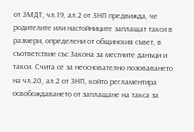от ЗМДТ, чл.19, ал.2 от ЗНП предвижда, че родителите или настойниците заплащат такси в размери, определени от общинския съвет, в съответствие със Закона за местните данъци и такси. Счита се за неоснователно позоваването на чл.20, ал.2 от ЗНП, който регламентира освобождаването от заплащане на такса за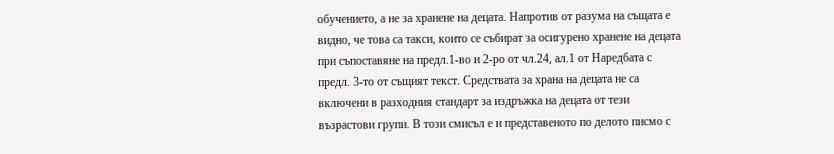обучението, а не за хранене на децата. Напротив от разума на същата е видно, че това са такси, които се събират за осигурено хранене на децата при съпоставяне на предл.1-во и 2-ро от чл.24, ал.1 от Наредбата с предл. 3-то от същият текст. Средствата за храна на децата не са включени в разходния стандарт за издръжка на децата от тези възрастови групи. В този смисъл е и представеното по делото писмо с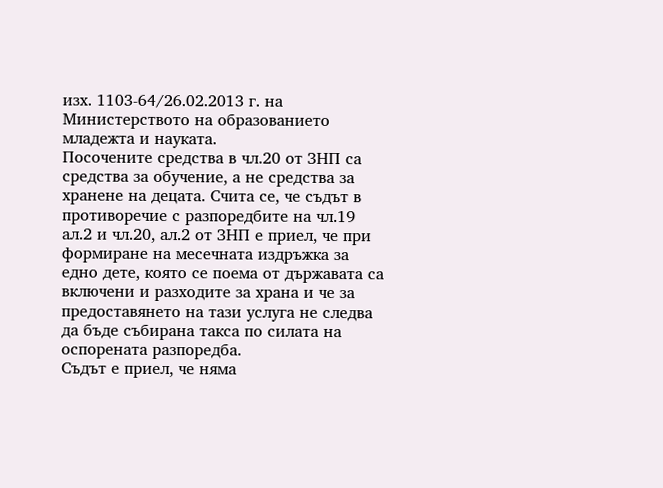изх. 1103-64/26.02.2013 г. на Министерството на образованието младежта и науката.
Посочените средства в чл.20 от ЗНП са средства за обучение, а не средства за хранене на децата. Счита се, че съдът в противоречие с разпоредбите на чл.19 ал.2 и чл.20, ал.2 от ЗНП е приел, че при формиране на месечната издръжка за едно дете, която се поема от държавата са включени и разходите за храна и че за предоставянето на тази услуга не следва да бъде събирана такса по силата на оспорената разпоредба.
Съдът е приел, че няма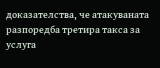доказателства, че атакуваната разпоредба третира такса за услуга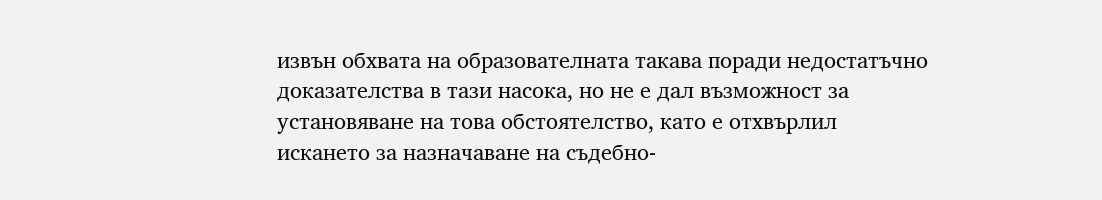извън обхвата на образователната такава поради недостатъчно доказателства в тази насока, но не е дал възможност за установяване на това обстоятелство, като е отхвърлил искането за назначаване на съдебно-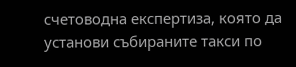счетоводна експертиза, която да установи събираните такси по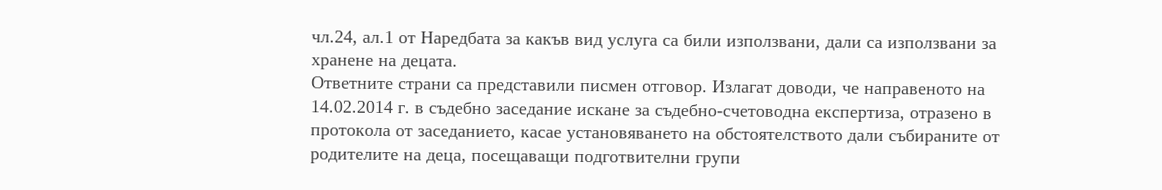чл.24, ал.1 от Наредбата за какъв вид услуга са били използвани, дали са използвани за хранене на децата.
Ответните страни са представили писмен отговор. Излагат доводи, че направеното на 14.02.2014 г. в съдебно заседание искане за съдебно-счетоводна експертиза, отразено в протокола от заседанието, касае установяването на обстоятелството дали събираните от родителите на деца, посещаващи подготвителни групи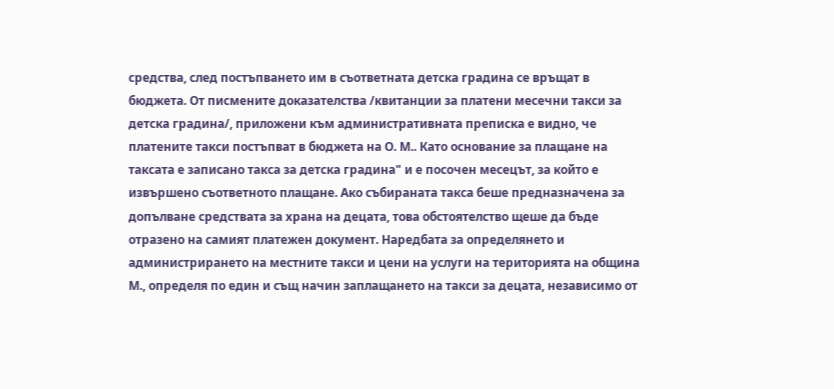средства, след постъпването им в съответната детска градина се връщат в бюджета. От писмените доказателства /квитанции за платени месечни такси за детска градина/, приложени към административната преписка е видно, че платените такси постъпват в бюджета на О. М.. Като основание за плащане на таксата е записано такса за детска градина" и е посочен месецът, за който е извършено съответното плащане. Ако събираната такса беше предназначена за допълване средствата за храна на децата, това обстоятелство щеше да бъде отразено на самият платежен документ. Наредбата за определянето и администрирането на местните такси и цени на услуги на територията на община М., определя по един и същ начин заплащането на такси за децата, независимо от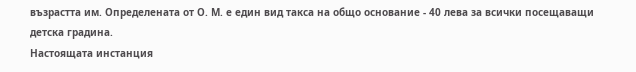възрастта им. Определената от О. М. е един вид такса на общо основание - 40 лева за всички посещаващи детска градина.
Настоящата инстанция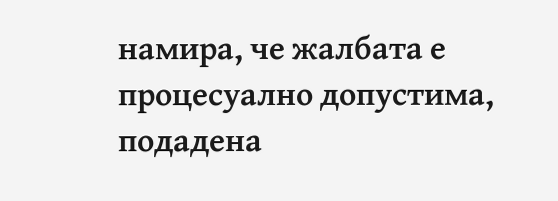намира, че жалбата е процесуално допустима, подадена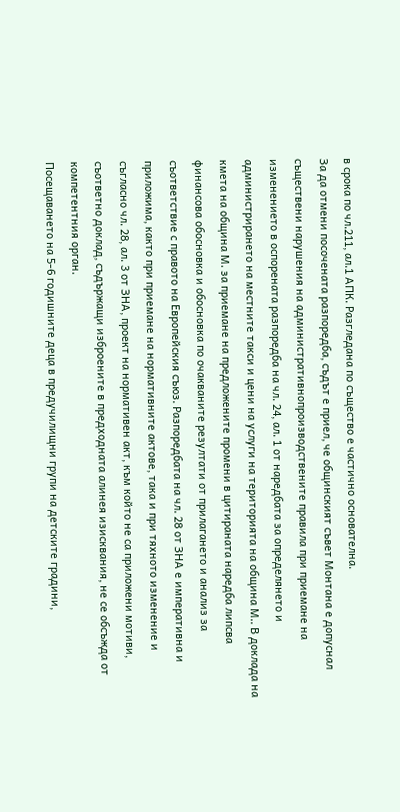в срока по чл.211, ал.1 АПК. Разгледана по същество е частично основателна.
За да отмени посочената разпоредба, съдът е приел, че общинският съвет Монтана е допуснал съществени нарушения на административнопроизводствените правила при приемане на изменението в оспорената разпоредба на чл. 24, ал. 1 от наредбата за определянето и администрирането на местните такси и цени на услуги на територията на община М.. В доклада на кмета на община М. за приемане на предложените промени в цитираната наредба липсва финансова обосновка и обосновка по очакваните резултати от прилагането и анализ за съответствие с правото на Европейския съюз. Разпоредбата на чл. 28 от ЗНА е императивна и приложима, както при приемане на нормативните актове, така и при тяхното изменение и съгласно чл. 28, ал. 3 от ЗНА, проект на нормативен акт, към който не са приложени мотиви, съответно доклад, съдържащи изброените в предходната алинея изисквания, не се обсъжда от компетентния орган.
Посещаването на 5-6 годишните деца в предучилищни групи на детските градини,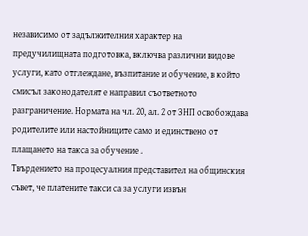независимо от задължителния характер на предучилищната подготовка, включва различни видове услуги, като отглеждане, възпитание и обучение, в който смисъл законодателят е направил съответното разграничение. Нормата на чл. 20, ал. 2 от ЗНП освобождава родителите или настойниците само и единствено от плащането на такса за обучение .
Твърдението на процесуалния представител на общинския съвет, че платените такси са за услуги извън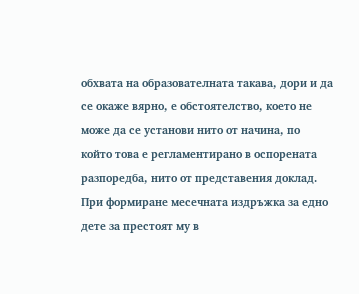обхвата на образователната такава, дори и да се окаже вярно, е обстоятелство, което не може да се установи нито от начина, по който това е регламентирано в оспорената разпоредба, нито от представения доклад.
При формиране месечната издръжка за едно дете за престоят му в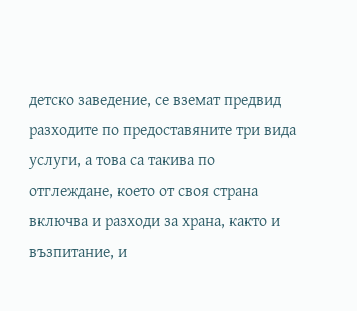детско заведение, се вземат предвид разходите по предоставяните три вида услуги, а това са такива по отглеждане, което от своя страна включва и разходи за храна, както и възпитание, и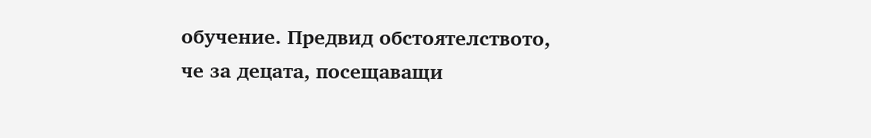обучение. Предвид обстоятелството, че за децата, посещаващи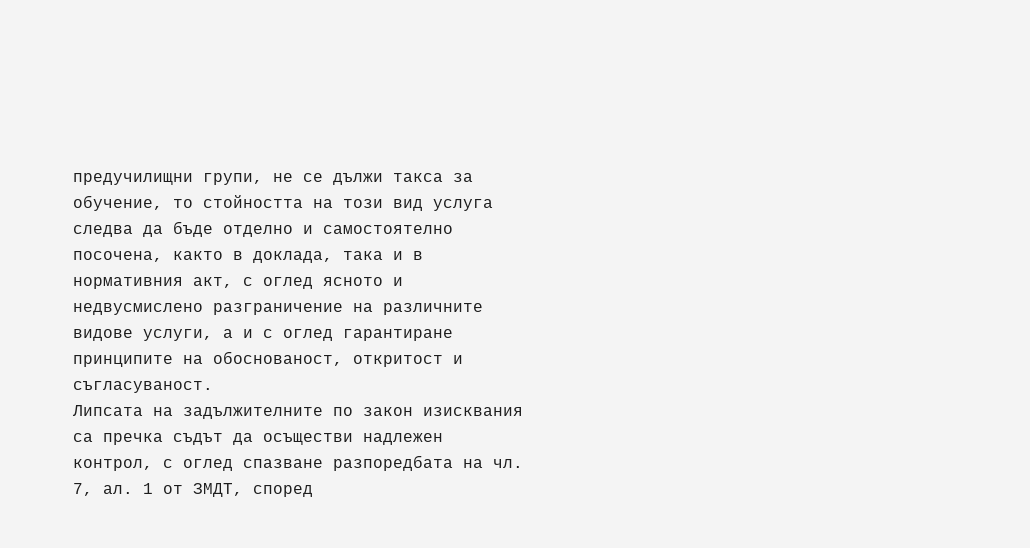предучилищни групи, не се дължи такса за обучение, то стойността на този вид услуга следва да бъде отделно и самостоятелно посочена, както в доклада, така и в нормативния акт, с оглед ясното и недвусмислено разграничение на различните видове услуги, а и с оглед гарантиране принципите на обоснованост, откритост и съгласуваност.
Липсата на задължителните по закон изисквания са пречка съдът да осъществи надлежен контрол, с оглед спазване разпоредбата на чл. 7, ал. 1 от ЗМДТ, според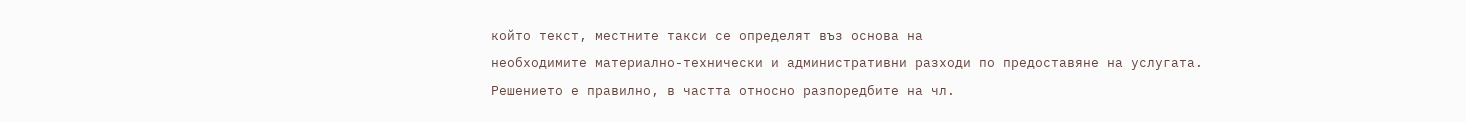който текст, местните такси се определят въз основа на
необходимите материално-технически и административни разходи по предоставяне на услугата.
Решението е правилно, в частта относно разпоредбите на чл.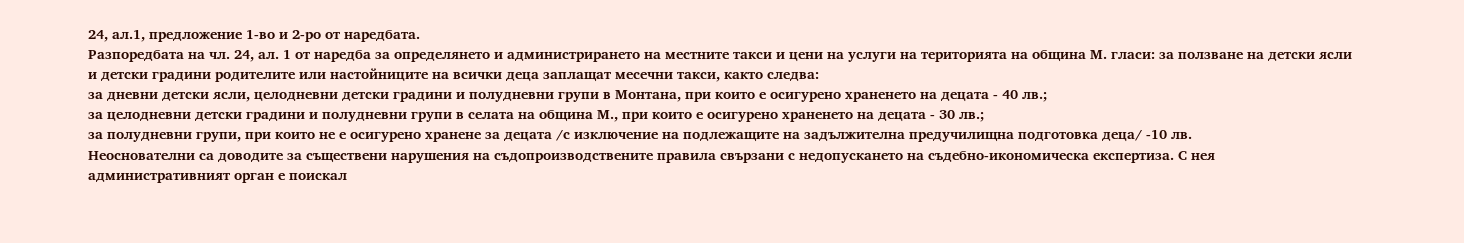24, ал.1, предложение 1-во и 2-ро от наредбата.
Разпоредбата на чл. 24, ал. 1 от наредба за определянето и администрирането на местните такси и цени на услуги на територията на община М. гласи: за ползване на детски ясли и детски градини родителите или настойниците на всички деца заплащат месечни такси, както следва:
за дневни детски ясли, целодневни детски градини и полудневни групи в Монтана, при които е осигурено храненето на децата - 40 лв.;
за целодневни детски градини и полудневни групи в селата на община М., при които е осигурено храненето на децата - 30 лв.;
за полудневни групи, при които не е осигурено хранене за децата /с изключение на подлежащите на задължителна предучилищна подготовка деца/ -10 лв.
Неоснователни са доводите за съществени нарушения на съдопроизводствените правила свързани с недопускането на съдебно-икономическа експертиза. С нея административният орган е поискал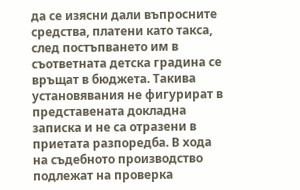да се изясни дали въпросните средства, платени като такса, след постъпването им в съответната детска градина се връщат в бюджета. Такива установявания не фигурират в представената докладна записка и не са отразени в приетата разпоредба. В хода на съдебното производство подлежат на проверка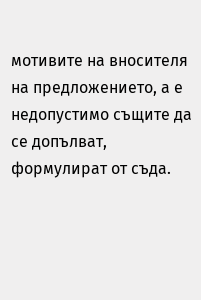мотивите на вносителя на предложението, а е недопустимо същите да се допълват, формулират от съда.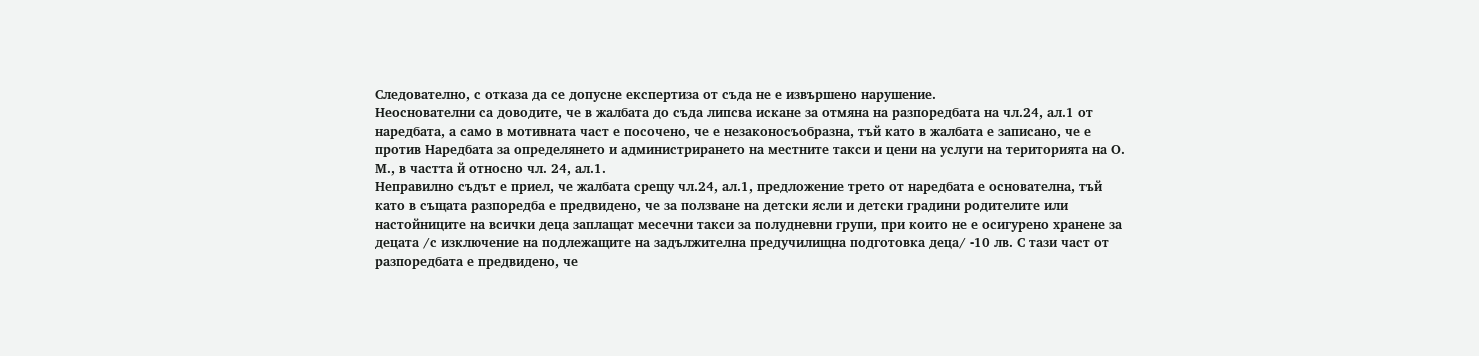Следователно, с отказа да се допусне експертиза от съда не е извършено нарушение.
Неоснователни са доводите, че в жалбата до съда липсва искане за отмяна на разпоредбата на чл.24, ал.1 от наредбата, а само в мотивната част е посочено, че е незаконосъобразна, тъй като в жалбата е записано, че е против Наредбата за определянето и администрирането на местните такси и цени на услуги на територията на О. М., в частта й относно чл. 24, ал.1.
Неправилно съдът е приел, че жалбата срещу чл.24, ал.1, предложение трето от наредбата е основателна, тъй като в същата разпоредба е предвидено, че за ползване на детски ясли и детски градини родителите или настойниците на всички деца заплащат месечни такси за полудневни групи, при които не е осигурено хранене за децата /с изключение на подлежащите на задължителна предучилищна подготовка деца/ -10 лв. С тази част от разпоредбата е предвидено, че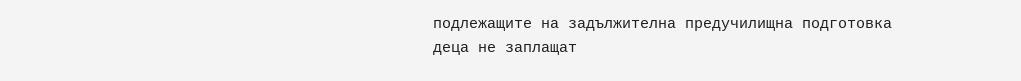подлежащите на задължителна предучилищна подготовка деца не заплащат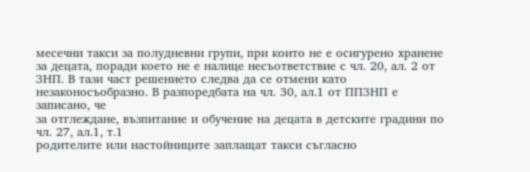месечни такси за полудневни групи, при които не е осигурено хранене за децата, поради което не е налице несъответствие с чл. 20, ал. 2 от ЗНП. В тази част решението следва да се отмени като незаконосъобразно. В разпоредбата на чл. 30, ал.1 от ППЗНП е записано, че
за отглеждане, възпитание и обучение на децата в детските градини по чл. 27, ал.1, т.1
родителите или настойниците заплащат такси съгласно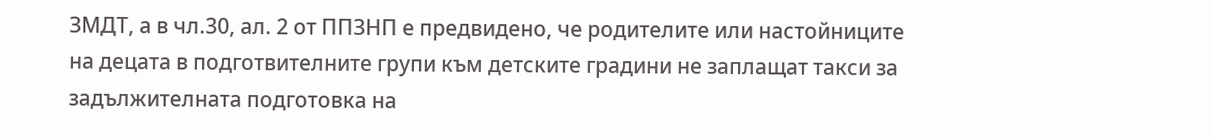ЗМДТ, а в чл.30, ал. 2 от ППЗНП е предвидено, че родителите или настойниците на децата в подготвителните групи към детските градини не заплащат такси за задължителната подготовка на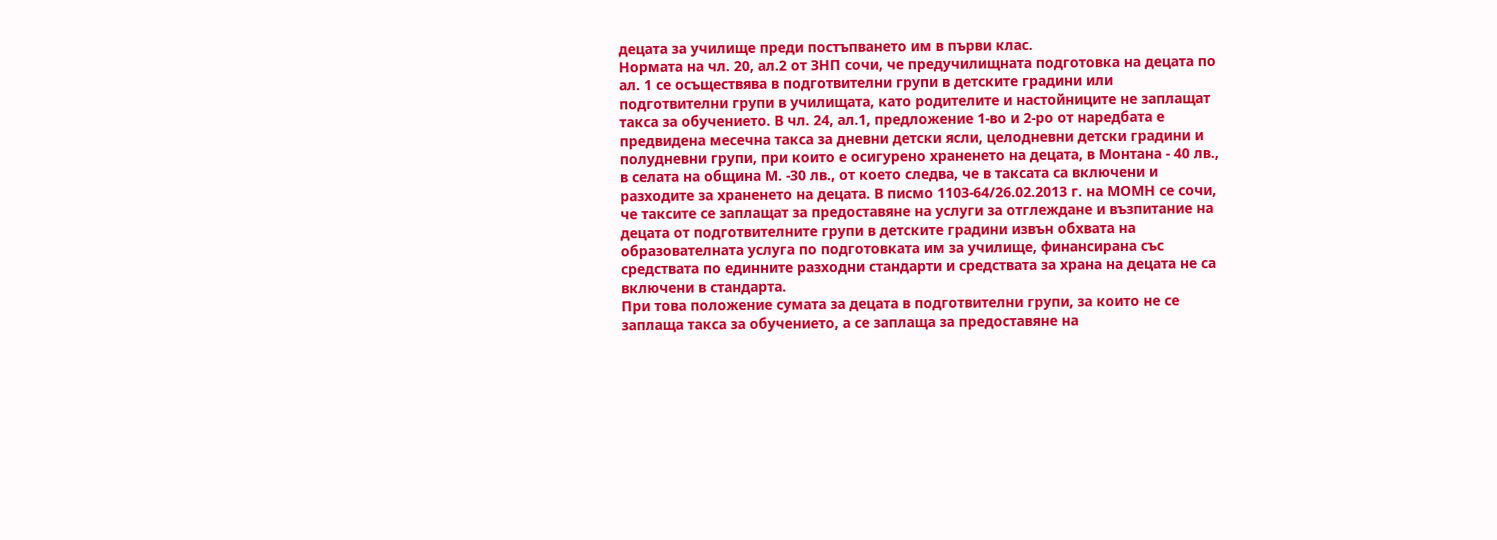децата за училище преди постъпването им в първи клас.
Нормата на чл. 20, ал.2 от ЗНП сочи, че предучилищната подготовка на децата по ал. 1 се осъществява в подготвителни групи в детските градини или подготвителни групи в училищата, като родителите и настойниците не заплащат такса за обучението. В чл. 24, ал.1, предложение 1-во и 2-ро от наредбата е предвидена месечна такса за дневни детски ясли, целодневни детски градини и полудневни групи, при които е осигурено храненето на децата, в Монтана - 40 лв., в селата на община М. -30 лв., от което следва, че в таксата са включени и разходите за храненето на децата. В писмо 1103-64/26.02.2013 г. на МОМН се сочи, че таксите се заплащат за предоставяне на услуги за отглеждане и възпитание на децата от подготвителните групи в детските градини извън обхвата на образователната услуга по подготовката им за училище, финансирана със средствата по единните разходни стандарти и средствата за храна на децата не са включени в стандарта.
При това положение сумата за децата в подготвителни групи, за които не се заплаща такса за обучението, а се заплаща за предоставяне на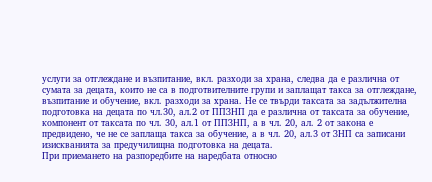услуги за отглеждане и възпитание, вкл. разходи за храна, следва да е различна от сумата за децата, които не са в подготвителните групи и заплащат такса за отглеждане, възпитание и обучение, вкл. разходи за храна. Не се твърди таксата за задължителна подготовка на децата по чл.30, ал.2 от ППЗНП да е различна от таксата за обучение, компонент от таксата по чл. 30, ал.1 от ППЗНП, а в чл. 20, ал. 2 от закона е предвидено, че не се заплаща такса за обучение, а в чл. 20, ал.3 от ЗНП са записани изискванията за предучилищна подготовка на децата.
При приемането на разпоредбите на наредбата относно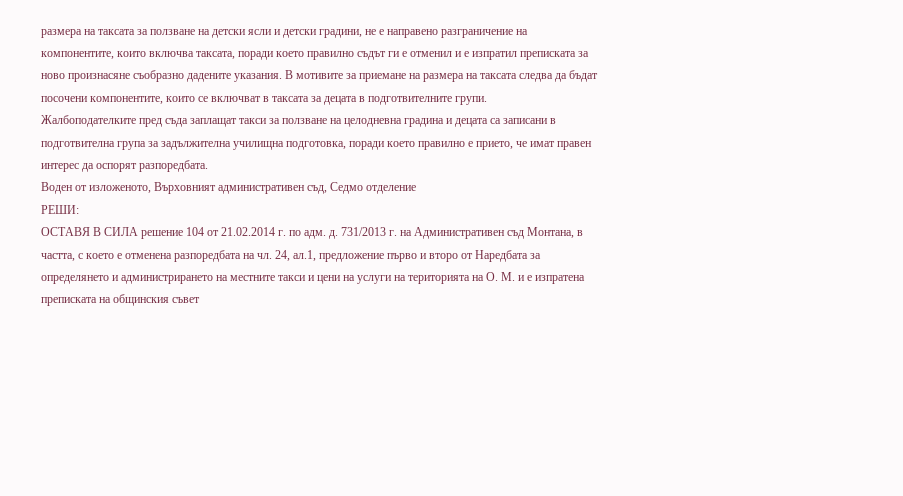размера на таксата за ползване на детски ясли и детски градини, не е направено разграничение на компонентите, които включва таксата, поради което правилно съдът ги е отменил и е изпратил преписката за ново произнасяне съобразно дадените указания. В мотивите за приемане на размера на таксата следва да бъдат посочени компонентите, които се включват в таксата за децата в подготвителните групи.
Жалбоподателките пред съда заплащат такси за ползване на целодневна градина и децата са записани в подготвителна група за задължителна училищна подготовка, поради което правилно е прието, че имат правен интерес да оспорят разпоредбата.
Воден от изложеното, Върховният административен съд, Седмо отделение
РЕШИ:
ОСТАВЯ В СИЛА решение 104 от 21.02.2014 г. по адм. д. 731/2013 г. на Административен съд Монтана, в частта, с което е отменена разпоредбата на чл. 24, ал.1, предложение първо и второ от Наредбата за определянето и администрирането на местните такси и цени на услуги на територията на О. М. и е изпратена преписката на общинския съвет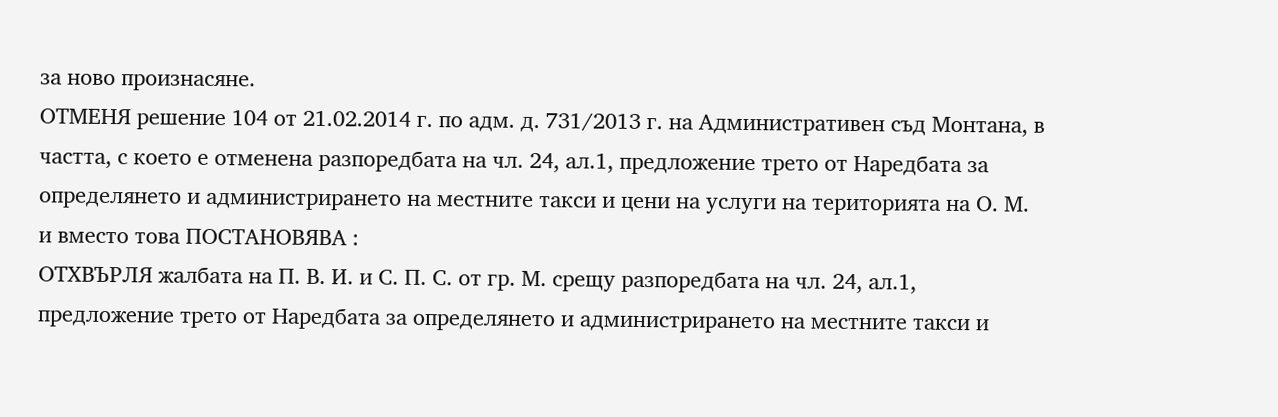за ново произнасяне.
ОТМЕНЯ решение 104 от 21.02.2014 г. по адм. д. 731/2013 г. на Административен съд Монтана, в частта, с което е отменена разпоредбата на чл. 24, ал.1, предложение трето от Наредбата за определянето и администрирането на местните такси и цени на услуги на територията на О. М. и вместо това ПОСТАНОВЯВА :
ОТХВЪРЛЯ жалбата на П. В. И. и С. П. С. от гр. М. срещу разпоредбата на чл. 24, ал.1, предложение трето от Наредбата за определянето и администрирането на местните такси и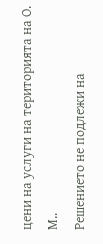цени на услуги на територията на О. М..
Решението не подлежи на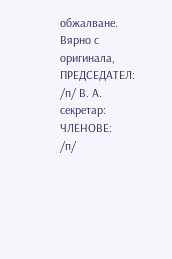обжалване.
Вярно с оригинала,
ПРЕДСЕДАТЕЛ:
/п/ В. А.
секретар:
ЧЛЕНОВЕ:
/п/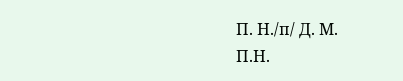П. Н./п/ Д. М.
П.Н.